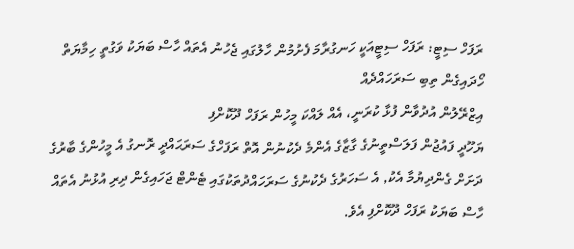ރަފަހް ސިޓީ: ރަފަހް ސިޓީއަކީ ހަނގުރާމަ ފެށުމުން ހާލުގައި ޖެހުނު އެތައް ހާސް ބަޔަކު ވަގުތީ ހިމާޔަތް ހޯދައިގެން ތިބި ސަރަހައްދެއް
އިޒްރޭލުން އުދުވާން ފުޅާ ކުރަނީ، އެއް ލައްކަ މީހުން ރަފަހް ދޫކޮށްފި
ޔަހޫދީ ފައުޖުން ފަލަސްތީނުގެ ގާޒާގެ އެންމެ ދެކުނުން އޮތް ރަފަހްގެ ސަރަޙައްދީ ރޮނގު އެ މީހުންގެ ބާރުގެ ދަށަށް ގެންދިޔުމާ އެކު, އެ ސަހަރުގެ ދެކުނުގެ ސަރަހައްދުތަކުގައި ޓެންޓް ޖަހައިގެން ދިރި އުޅުނު އެތައް ހާސް ބަޔަކު ރަފަހް ދޫކޮށްފި އެވެ.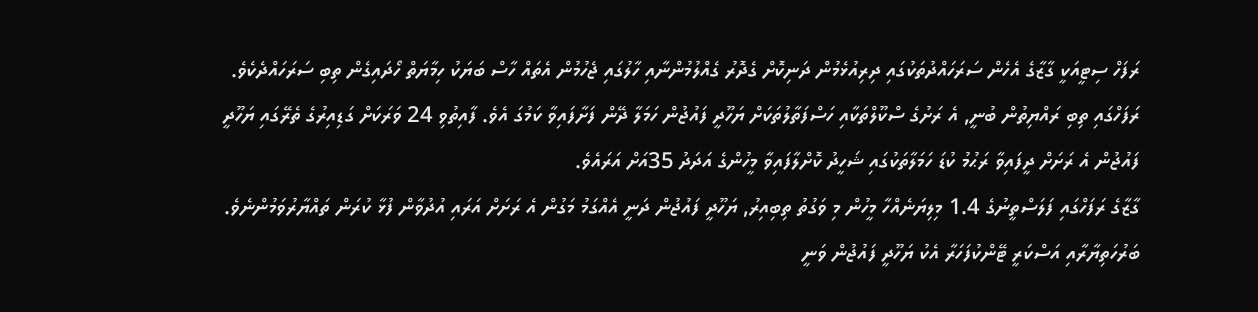ރަފަހް ސިޓީއަކީ ގާޒާގެ އެހެން ސަރަހައްދުތަކުގައި ދިރިއުޅެމުން ދަނިކޮށް ގެދޮރު ގެއްލުމުންނާއި ހާލުގައި ޖެހުމުން އެތައް ހާސް ބަޔަކު ހިމާޔަތް ހޯދައިގެން ތިބި ސަރަހައްދެކެވެ.
ރަފަހްގައި ތިބި ރައްޔިތުން ބުނީ, އެ ރަށުގެ ސްކޫލްތަކާއި ހަސްފަތާލުތަކަށް ޔަހޫދީ ފައުޖުން ހަމަލާ ދޭން ފަށާފައިވާ ކަމުގަ އެވެ. ފާއިތުވި 24 ވަރަކަށް ގަޑިއިރުގެ ތެރޭގައި ޔަހޫދީ ފައުޖުން އެ ރަށަށް ދީފައިވާ ރަޙުމު ކުޑަ ހަމަލާތަކުގައި ޝަހީދު ކޮށްލާފައިވާ މީހުންގެ އަދަދު 35އަށް އަރައެވެ.
ގާޒާގެ ރަފަހްގައި ފަލަސްތީނުގެ 1.4 މިލިޔަނެއްހާ މީހުން މި ވަގުތު ތިބިއިރު, ޔަހޫދީ ފައުޖުން ދަނީ އެއްގަމު މަގުން އެ ރަށަށް އަރައި އުދުވާން ފުޅާ ކުރަން ތައްޔާރުވަމުންނެވެ. ބަރުހަތިޔާރާއި އަސްކަރީ ޓޭންކުފަހަރާ އެކު ޔަހޫދީ ފައުޖުން ވަނީ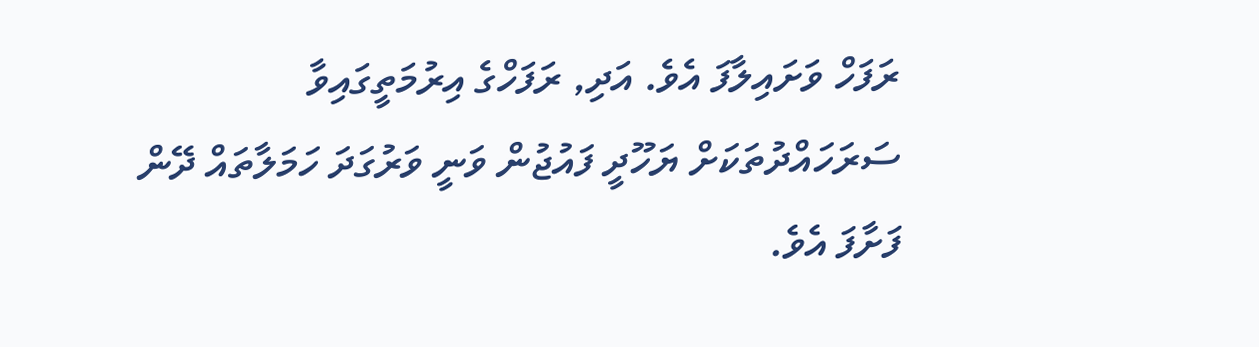ރަފަހް ވަށައިލާފަ އެވެ. އަދި, ރަފަހްގެ އިރުމަތީގައިވާ ސަރަހައްދުތަކަށް ޔަހޫދީ ފައުޖުން ވަނީ ވަރުގަދަ ހަމަލާތައް ދޭން ފަށާފަ އެވެ.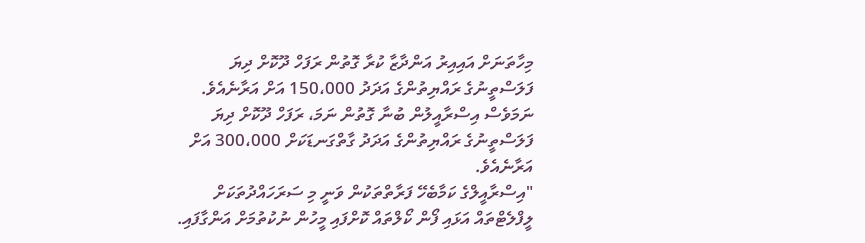މިހާތަނަށް އައިއިރު އަންދާޒާ ކުރާ ގޮތުން ރަފަހް ދޫކޮށް ދިޔަ ފަލަސްތީނުގެ ރައްޔިތުންގެ އަދަދު 150،000 އަށް އަރާނެއެވެ. ނަމަވެސް އިސްރާއީލުން ބުނާ ގޮތުން ނަމަ، ރަފަހް ދޫކޮށް ދިޔަ ފަލަސްތީނުގެ ރައްޔިތުންގެ އަދަދު ގާތްގަނޑަކަށް 300،000 އަށް އަރާނެއެވެ.
"އިސްރާއީލްގެ ކަމާބެހޭ ފަރާތްތަކުން ވަނީ މި ސަރަހައްދުތަކަށް ލީފްލެޓްތައް އަޅައި ފޯން ކޯލްތައް ކޮށްފައި މީހުން ނުކުތުމަށް އަންގާފައި.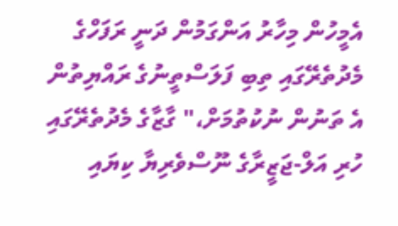އެމީހުން މިހާރު އަންގަމުން ދަނީ ރަފަހްގެ މެދުތެރޭގައި ތިބި ފަލަސްތީނުގެ ރައްޔިތުން އެ ތަނުން ނުކުތުމަށް،" ގާޒާގެ މެދުތެރޭގައި ހުރި އަލް-ޖަޒީރާގެ ނޫސްވެރިޔާ ކިޔައި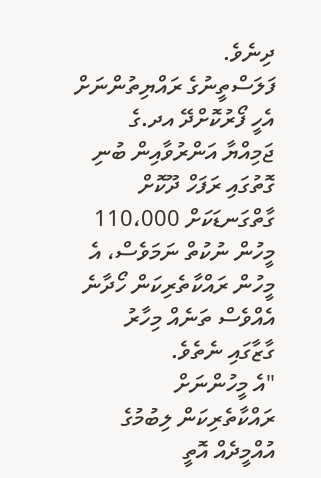ދިނެވެ.
ފަލަސްތީނުގެ ރައްޔިތުންނަށް އެހީ ފޯރުކޮށްދޭ އދ.ގެ ޖަމިއްޔާ އަންރުވާއިން ބުނި ގޮތުގައި ރަފަހް ދޫކޮށް ގާތްގަނޑަކަށް 110،000 މީހުން ނުކުތް ނަމަވެސް، އެ މީހުން ރައްކާތެރިކަން ހޯދާނެ އެއްވެސް ތަނެއް މިހާރު ގާޒާގައި ނެތެވެ.
"އެ މީހުންނަށް ރައްކާތެރިކަން ލިބުމުގެ އުއްމީދެއް އޮތީ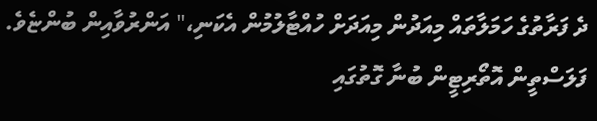ދެ ފަރާތުގެ ހަމަލާތައް މިއަދުން މިއަދަށް ހުއްޓާލުމުން އެކަނި،" އަންރުވާއިން ބުންޏެވެ.
ފަލަސްތީން އޮތޯރިޓީން ބުނާ ގޮތުގައި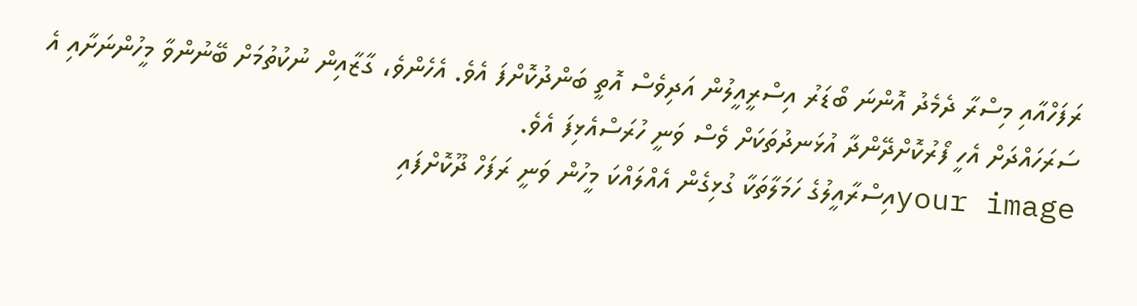ރަފަހްއާއި މިސްރާ ދެމެދު އޮންނަ ބޯޑަރު އިސްރީއީލުން އަދިވެސް އޮތީ ބަންދުކޮށްފަ އެވެ. އެހެންވެ، ގާޒާއިން ނުކުތުމަށް ބޭނުންވާ މީހުންނަށާއި އެ ސަރަހައްދަށް އެހީ ފޯރުކޮށްދޭންދާ އުޅަނދުތަކަށް ވެސް ވަނީ ހުރަސްއެޅިފަ އެވެ.
your imageއިސްރާއީލުގެ ހަމަލާތަކާ ގުޅިގެން އެއްލައްކަ މީހުން ވަނީ ރަފަހް ދޫކޮށްފައި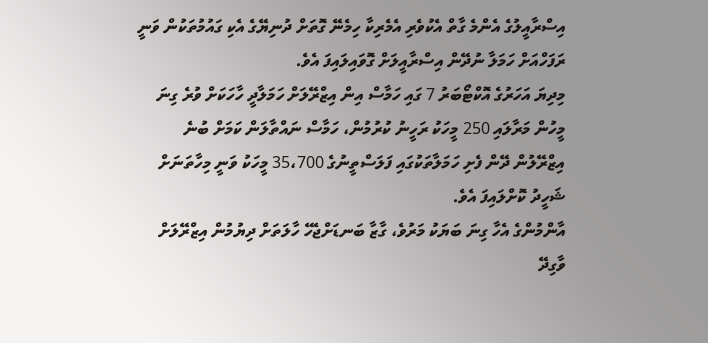އިސްރާއީލުގެ އެންމެ ގާތް އެކުވެރި އެމެރިކާ ހިމެނޭ ގޮތަށް ދުނިޔޭގެ އެކި ގައުމުތަކުން ވަނީ ރަފަހްއަށް ހަމަލާ ނުދޭން އިސްރާއީލަށް ގޮވައިލައިފަ އެވެ.
މިދިޔަ އަހަރުގެ އޮކްޓޯބަރު 7 ގައި ހަމާސް އިން އިޒްރޭލަށް ހަމަލާދީ ހާހަކަށް ވުރެ ގިނަ މީހުން މަރާލައި 250 މީހަކު ރަހީނު ކުރުމުން، ހަމާސް ނައްތާލަން ކަމަށް ބުނެ އިޒްރޭލުން ދޭން ފެށި ހަމަލާތަކުގައި ފަލަސްތީނުގެ 35،700 މީހަކު ވަނީ މިހާތަނަށް ޝަހީދު ކޮށްލައިފަ އެވެ.
އާންމުންގެ އެހާ ގިނަ ބަޔަކު މަރުވެ، ގާޒާ ބަނޑަށްޖެހޭ ހާލަތަށް ދިޔުމުން އިޒްރޭލަށް ވާގިދޭ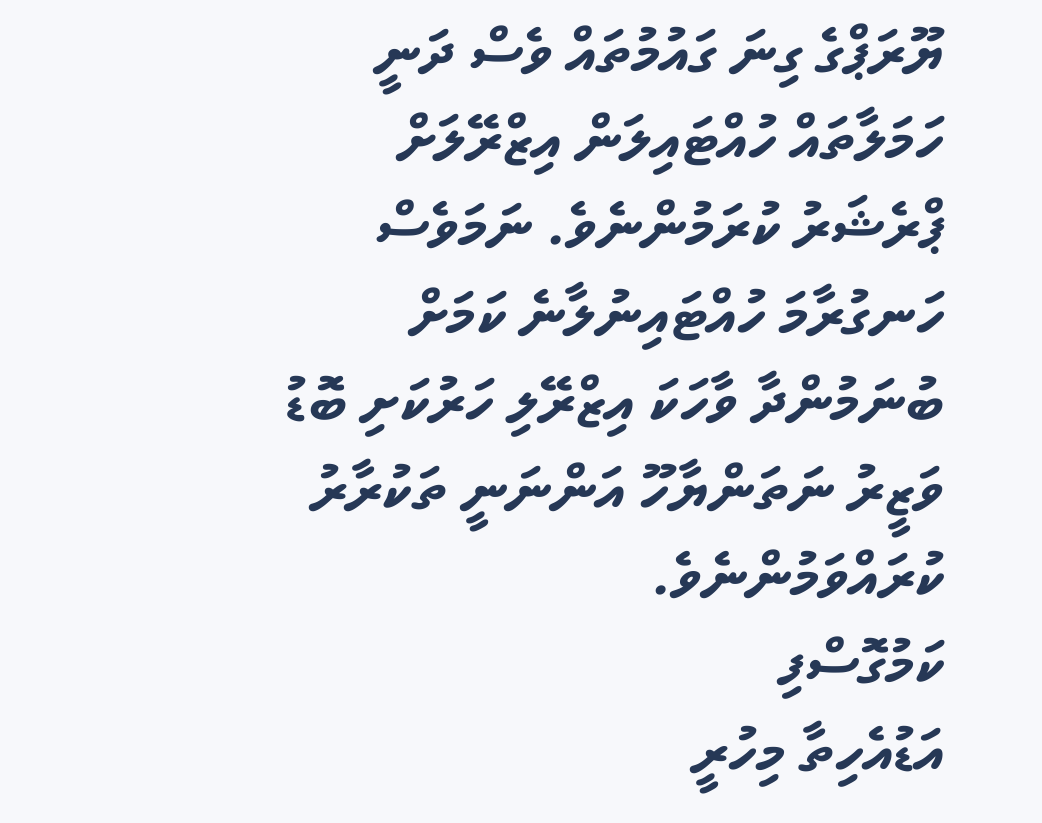ޔޫރަޕްގެ ގިނަ ގައުމުތައް ވެސް ދަނީ ހަމަލާތައް ހުއްޓައިލަން އިޒްރޭލަށް ޕްރެޝަރު ކުރަމުންނެވެ. ނަމަވެސް ހަނގުރާމަ ހުއްޓައިނުލާނެ ކަމަށް ބުނަމުންދާ ވާހަކަ އިޒްރޭލި ހަރުކަށި ބޮޑު ވަޒީރު ނަތަންޔާހޫ އަންނަނީ ތަކުރާރު ކުރައްވަމުންނެވެ.
ކަމުގޮސްފި
އަޑުއެހިތާ މިހުރީ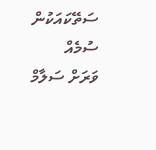ސަތޭކައަކުން ސުމެއް
ވަރަށް ސަލާމް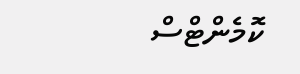ކޮމެންޓްސް